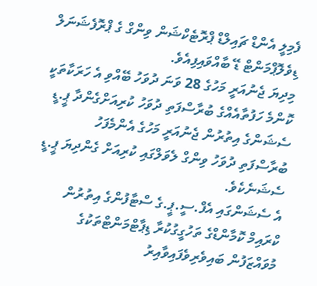ފެމިލީ އެންޑް ޗައިލްޑް ޕްރޮޓެކްޝަން ވިންގް ގެ ޕްރޮފެޝަނަލް ޑިވެލޮޕްމަންޓް ޑޭ ބާއްވައިފިއެވެ.
މިދިޔަ ޖެނުއަރީ މަހުގެ 28 ވަނަ ދުވަހު ބޭއްވި އެ ހަރަކާތަކީ ކޮންމެ ހަފުތާއެއްގެ ބުރާސްފަތި ދުވަހު ކުރިއަށްގެންދާ ޕީ.ޑީ ސެޝަންގެ އިތުރުން ޖެނުއަރީ މަހުގެ އެންމެފަހު ބުރާސްފަތި ދުވަހު ވިންގް ލެވަލްގައި ކުރިއަށް ގެންދިޔަ ޕީ.ޑީ ސެޝަނެކެވެ.
އެ ސެޝަންގައި އެފް.ސީ.ޕީ.ގެ ސްޓާފުންގެ އިތުރުން ކްރައިމް ކޮމާންޑްގެ ތަހުގީގުކުރާ ޑިޕާޓްމަންޓްތަކުގެ މުވައްޒަފުން ބައިވެރިވެފައިވާއިރު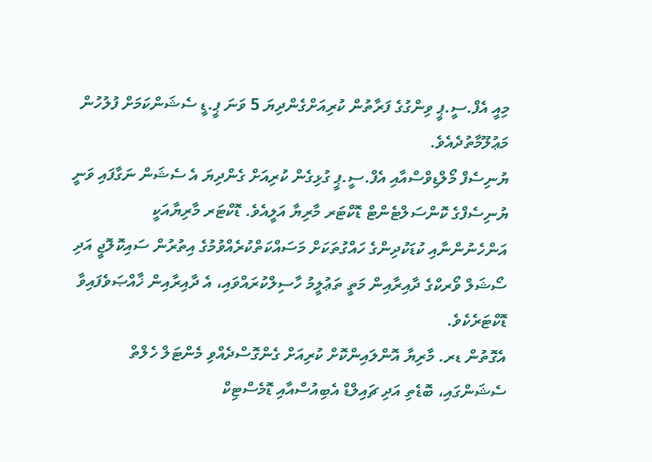މިއީ އެފް.ސީ.ޕީ ވިންގުގެ ފަރާތުން ކުރިއަށްގެންދިޔަ 5 ވަނަ ޕީ.ޑީ ސެޝަންކަމަށް ފުލުހުން މަޢުލޫމާތުދެއެވެ.
ޔުނިސެފް މޯލްޑިވްސްއާއި އެފް.ސީ.ޕީ ގުޅިގެން ކުރިއަށް ގެންދިޔަ އެ ސެޝަން ނަގާފައި ވަނީ ޔުނިސެފްގެ ކޮންސަލްޓެންޓް ޑޮކްޓަރ މާރިޔާ އަލީއެވެ. ޑޮކްޓަރ މާރިޔާއަކީ އަންހެނުންނާއި ކުޑަކުދިންގެ ހައްގުތަކަށް މަސައްކަތްކުރެއްވުމުގެ އިތުރުން ސައިކޮލޮޖީ އަދި ސޯޝަލް ވޯރކްގެ ދާއިރާއިން މަތީ ތަޢުލީމު ހާސިލްކުރައްވައި، އެ ދާއިރާއިން ޚާއްޞަވެފައިވާ ޑޮކްޓަރެކެވެ.
އެގޮތުން ޑރ. މާރިޔާ އޮންލައިންކޮށް ކުރިއަށް ގެންގޮސްދެއްވި މެންޓަލް ހެލްތް ސެޝަންގައި، ބޮޑެތި އަދި ޗައިލްޑް އެބިއުސްއާއި ޑޮމެސްޓިކް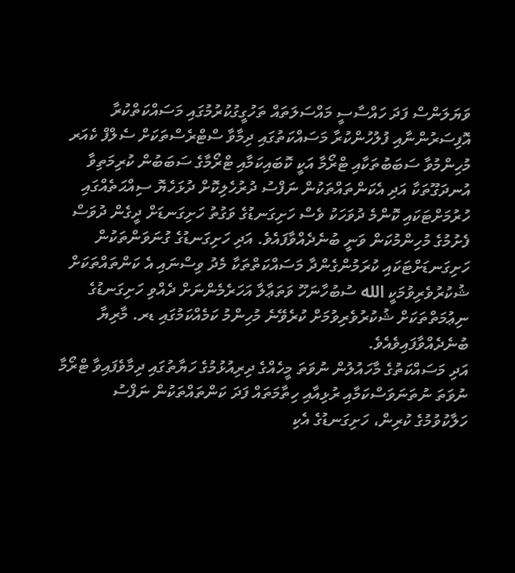ވަޔަލަންސް ފަދަ ހައްސާސީ މައްސަލަތައް ތަހުގީގުކުރުމުގައި މަސައްކަތްކުރާ އޮފިސަރުންނާއި ފުލުހުންކުރާ މަސައްކަތުގައި ދިމާވާ ސްޓްރެސްތަކަށް ސެލްފް ކެއަރ މުހިންމުވާ ސަބަބުތަކާއި ޓްރޯމާ އަކީ ކޮބައިކަމާއި ޓްރޯމާގެ ސަބަބުން ކުރިމަތިވާ އުނދަގޫތަކާ އަދި އެކަންތައްތަކުން ނަފްސު ދުރުހެލިކޮށް ދުޅަހެޔޮ ސިއްޙަތެއްގައި ހުރުމަށްޓަކައި ކޮންމެ ދުވަހަކު ވެސް ހަށިގަނޑުގެ ވަގުތު ހަށިގަނޑަށް ދީގެން ދުވަސް ފެށުމުގެ މުހިންމުކަން ވަނީ ބުނެދެއްވާފައެވެ. އަދި ހަށިގަނޑުގެ ގުނަވަންތަކުން ހަށިގަނޑަށްޓަކައި ކުރަމުންގެންދާ މަސައްކަތްތަކާ މެދު ވިސްނައި އެ ކަންތައްތަކަށް ޝުކުރުވެރިވުމަކީ الله ސުބުހާނަހޫ ވަތަޢާލާ އަހަރެމެންނަށް ދެއްވި ހަށިގަނޑުގެ ނިޢުމަތްތަކަށް ޝުކުރުވެރިވުމަށް ކުރެވޭނެ މުހިންމު ކަމެއްކަމުގައި ޑރ. މާރިޔާ ބުނެދެއްވާފައިވެއެވެ.
އަދި މަސައްކަތުގެ މާހައުލުން ނުވަތަ މީހެއްގެ ދިރިއުޅުމުގެ ހަޔާތުގައި ދިމާވެފައިވާ ޓްރޯމާ ނުވަތަ ނުތަނަވަސްކަމާއި ރުޅިއާއި ހިތާމަތައް ފަދަ ކަންތައްތަކުން ނަފްސު ހަލާކުވުމުގެ ކުރިން، ހަށިގަނޑުގެ އެކި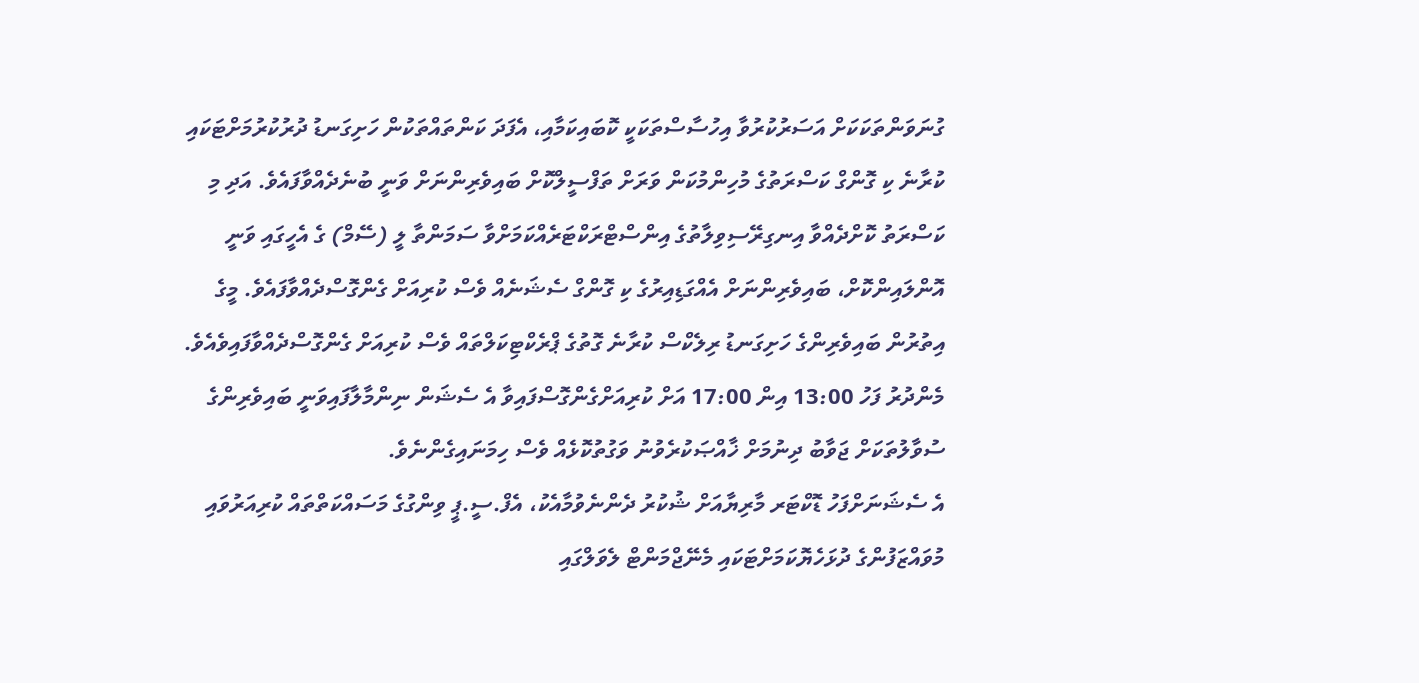ގުނަވަންތަކަކަށް އަސަރުކުރުވާ އިހުސާސްތަކަކީ ކޮބައިކަމާއި، އެފަދަ ކަންތައްތަކުން ހަށިގަނޑު ދުރުކުރުމަށްޓަކައި ކުރާނެ ކި ގޮންގް ކަސްރަތުގެ މުހިންމުކަން ވަރަށް ތަފްސީލްކޮށް ބައިވެރިންނަށް ވަނީ ބުނެދެއްވާފައެވެ. އަދި މި ކަސްރަތު ކޮށްދެއްވާ އިނގިރޭސިވިލާތުގެ އިންސްޓްރަކްޓަރެއްކަމަށްވާ ސަމަންތާ ލީ (ސޭމް) ގެ އެހީގައި ވަނީ އޮންލައިންކޮށް، ބައިވެރިންނަށް އެއްގަޑިއިރުގެ ކި ގޮންގް ސެޝަނެއް ވެސް ކުރިއަށް ގެންގޮސްދެއްވާފައެވެ. މީގެ އިތުރުން ބައިވެރިންގެ ހަށިގަނޑު ރިލެކްސް ކުރާނެ ގޮތުގެ ޕްރެކްޓިކަލްތައް ވެސް ކުރިއަށް ގެންގޮސްދެއްވާފައިވެއެވެ. މެންދުރު ފަހު 13:00 އިން 17:00 އަށް ކުރިއަށްގެންގޮސްފައިވާ އެ ސެޝަން ނިންމާލާފައިވަނީ ބައިވެރިންގެ ސުވާލުތަކަށް ޖަވާބު ދިނުމަށް ޚާއްޞަކުރެވުނު ވަގުތުކޮޅެއް ވެސް ހިމަނައިގެންނެވެ.
އެ ސެޝަނަށްފަހު ޑޮކްޓަރ މާރިޔާއަށް ޝުކުރު ދެންނެވުމާއެކު، އެފް.ސީ.ޕީ ވިންގުގެ މަސައްކަތްތައް ކުރިއަރުވައި މުވައްޒަފުންގެ ދުޅަހެޔޮކަމަށްޓަކައި މެނޭޖްމަންޓް ލެވަލްގައި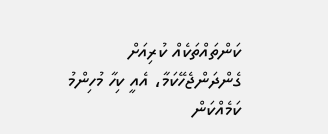ކަންތައްތަކެއް ކުރިއަށް ގެންދަންޖެހޭކަމާ، އެއީ ކިހާ މުހިންމު ކަމެއްކަން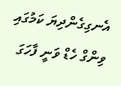އެނގިގެންދިޔަ ކަމުގައި ވިންގް ހެޑް ވަނީ ފާހަގަ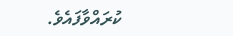ކުރައްވާފައެވެ.